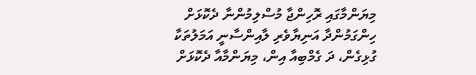މިޔަންމާގައި ރޮހިންޖާ މުސްލިމުންނާ ދެކޮޅަށް ހިންގަމުންދާ އަނިޔާވެރި ލާއިންސާނީ އަމަލުތަކާ ގުޅިގެން، ދަ ގެމްބިއާ އިން، މިޔަންމާއާ ދެކޮޅަށް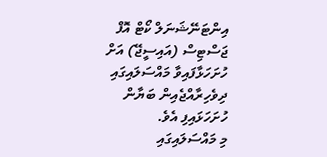އިންޓަނޭޝަނަލް ކޯޓް އޮފް ޖަސްޓިސް (އައިސީޖޭ) އަށް ހުށަހަޅާފައިވާ މައްސަލައިގައި ދިވެހިރާއްޖެއިން ބަޔާން ހުށަހަޅައިފި އެވެ.
މި މައްސަލައިގައި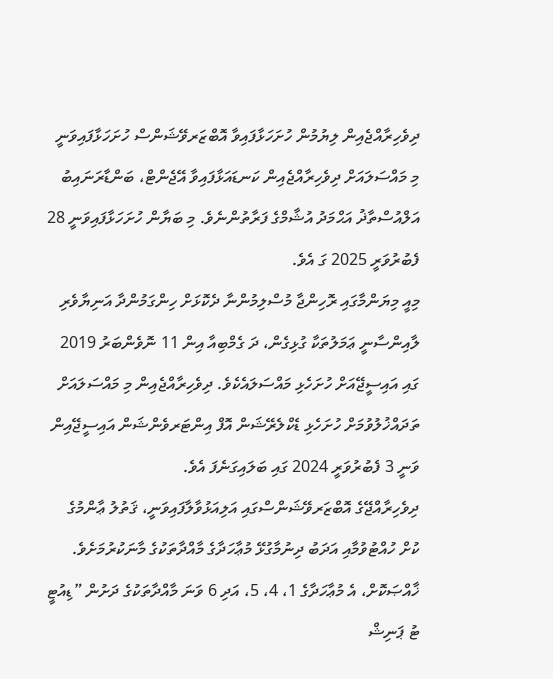ދިވެހިރާއްޖެއިން ލިޔުމުން ހުށަހަޅާފައިވާ އޮބްޒަރވޭޝަންސް ހުށަހަޅާފައިވަނީ މި މައްސަލައަށް ދިވެހިރާއްޖެއިން ކަނޑައަޅާފައިވާ އޭޖެންޓް، ބަންޑާރަނައިބު އަލްއުސްތާޛު އަޙްމަދު އުޝާމްގެ ފަރާތުންނެވެ. މި ބަޔާން ހުށަހަޅާފައިވަނީ 28 ފެބުރުވަރީ 2025 ގަ އެވެ.
މިއީ މިޔަންމާގައި ރޮހިންޖާ މުސްލިމުންނާ ދެކޮޅަށް ހިންގަމުންދާ އަނިޔާވެރި ލާއިންސާނީ ޢަމަލުތަކާ ގުޅިގެން، ދަ ގެމްބިއާ އިން 11 ނޮވެންބަރު 2019 ގައި އައިސީޖޭއަށް ހުށަހެޅި މައްސަލައެކެވެ. ދިވެހިރާއްޖެއިން މި މައްސަލައަށް ތަދައްޚުލުވުމަށް ހުށަހެޅި ޑެކްލެރޭޝަން އޮފް އިންޓަރވެންޝަން އައިސީޖޭއިން ވަނީ 3 ފެބުރުވަރީ 2024 ގައި ބަލައިގަނެފަ އެވެ.
ދިވެހިރާއްޖޭގެ އޮބްޒަރވޭޝަންސްގައި އަލިއަޅުވާލާފައިވަނީ، ޤަތުލު ޢާންމުގެ ކުށް ހުއްޓުވުމާއި އަދަބު ދިނުމާގުޅޭ މުޢާހަދާގެ މާއްދާތަކުގެ މާނަކުރުމަށެވެ. ޚާއްޞަކޮށް، އެ މުޢާހަދާގެ 1، 4، 5، އަދި 6 ވަނަ މާއްދާތަކުގެ ދަށުން ”ޑިއުޓީ ޓު ޕަނިޝް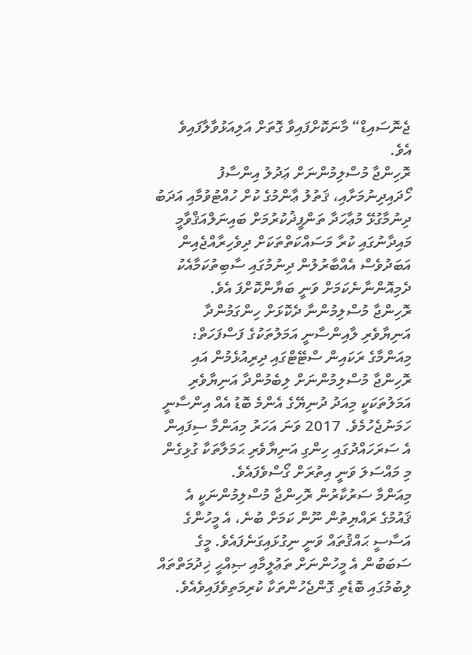ޖެނޮސައިޑް“ މާނަކޮށްފައިވާ ގޮތަށް އަލިއަޅުވާލާފައިވެ އެވެ.
ރޮހިންޖާ މުސްލިމުންނަށް ޢަދުލު އިންސާފު ހޯދައިދިނުމަށާއި، ޤަތުލު ޢާންމުގެ ކުށް ހުއްޓުވުމާއި އަދަބު ދިނުމާގުޅޭ މުޢާހަދާ ތަންފީޛުކުރުމަށް ބައިނަލްއަޤްވާމީ މައިދާނުގައި ކުރާ މަސައްކަތްތަކަށް ދިވެހިރާއްޖެއިން އަބަދުވެސް އެއްބާރުލުން ދިނުމުގައި ސާބިތުކަމާއެކު ދެމިއޮންނާނެކަމަށް ވަނީ ބަޔާންކޮށްފަ އެވެ.
ރޮހިންޖާ މުސްލިމުންނާ ދެކޮޅަށް ހިންގަމުންދާ އަނިޔާވެރި ލާއިންސާނީ އަމަލުތަކުގެ ފަސްފަހަތް:
މިއަންމާގެ ރަކައިން ސްޓޭޓްގައި ދިރިއުޅެމުން އައި ރޮހިންޖާ މުސްލިމުންނަށް ލިބެމުންދާ އަނިޔާވެރި އަމަލުތަކަކީ މިއަދު ދުނިޔޭގެ އެންމެ ބޮޑު އެއް އިންސާނީ ހަމަނުޖެހުމެވެ. 2017 ވަނަ އަހަރު މިއަންމާ ސިފައިން އެ ސަރަހައްދުގައި ހިންގި އަނިޔާވެރި ޙަމަލާތަކާ ގުޅިގެން މި މައްސަލަ ވަނީ އިތުރަށް ގޯސްވެފައެވެ.
މިއަންމާ ސަރުކާރުން ރޮހިންޖާ މުސްލިމުންނަކީ އެ ޤައުމުގެ ރައްޔިތުން ނޫން ކަމަށް ބުނެ، އެ މީހުންގެ އަސާސީ ޙައްޤުތައް ވަނީ ނިގުޅައިގަނެފައެވެ. މީގެ ސަބަބުން އެ މީހުންނަށް ތަޢުލީމާއި ޞިއްޙީ ޚިދުމަތްތައް ލިބުމުގައި ބޮޑެތި ގޮންޖެހުންތަކާ ކުރިމަތިވެފައިވެއެވެ.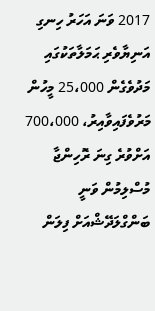2017 ވަނަ އަހަރު ހިނގި އަނިޔާވެރި ޙަމަލާތަކުގައި މަދުވެގެން 25،000 މީހުން މަރުވެފައިވާއިރު، 700،000 އަށްވުރެ ގިނަ ރޮހިންޖާ މުސްލިމުން ވަނީ ބަންގްލަދޭޝްއަށް ފިލަން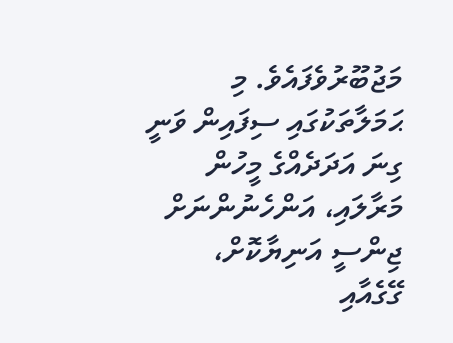މަޖުބޫރުވެފައެވެ. މި ޙަމަލާތަކުގައި ސިފައިން ވަނީ ގިނަ އަދަދެއްގެ މީހުން މަރާލައި، އަންހެނުންނަށް ޖިންސީ އަނިޔާކޮށް، ގޭގެއާއި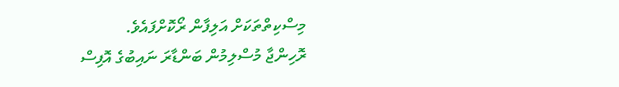މިސްކިތްތަކަށް އަލިފާން ރޯކޮށްފައެވެ.
ރޮހިންޖާ މުސްލިމުން ބަންޑާރަ ނައިބުގެ އޮފިސް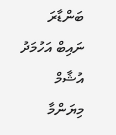ބަންޑާރަ ނައިބް އަހުމަދު އުޝާމް މިޔަންމާ